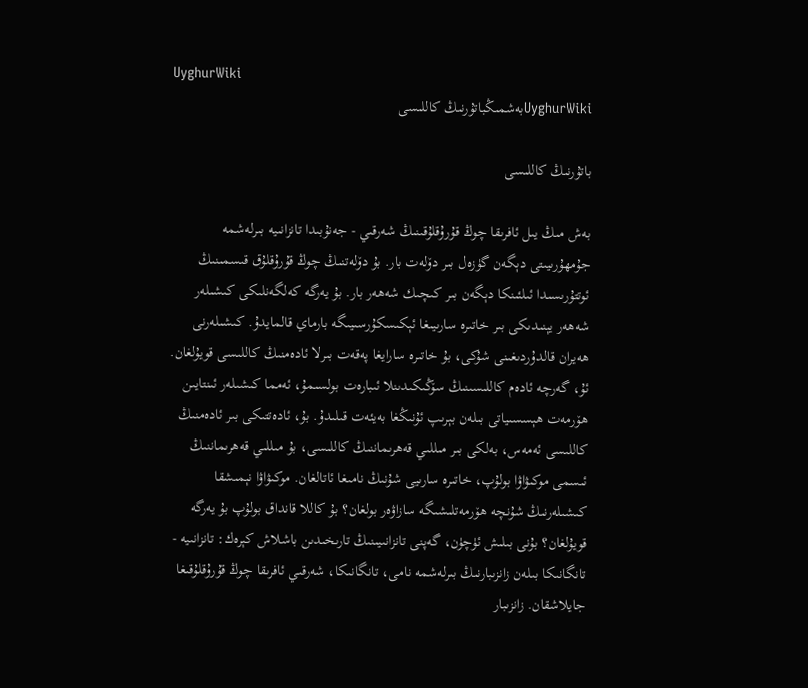UyghurWiki
UyghurWikiبەشمىڭباتۇرنىڭ كاللىسى

باتۇرنىڭ كاللىسى

بەش مىڭ يىل ئافرىقا چوڭ قۇرۇقلۇقىنىڭ شەرقىي - جەنۇبىدا تانزانىيە بىرلەشمە جۇمھۇرىيىتى دېگەن گۈزەل بىر دۆلەت بار. بۇ دۆلەتنىڭ چوڭ قۇرۇقلۇق قىسمىنىڭ ئوتتۇرىسىدا ئىلئىنكا دېگەن بىر كىچىك شەھەر بار. بۇ يەرگە كەلگەنلىكى كىشىلەر شەھەر يېنىدىكى بىر خاتىرە سارىيىغا ئېكىسكۇرسىيىگە بارماي قالمايدۇ. كىشىلەرنى ھەيران قالدۇردىغىنى شۇكى، بۇ خاتىرە سارايغا پەقەت بىرلا ئادەمنىڭ كاللىسى قويۇلغان. ئۇ، گەرچە ئادەم كاللىسىنىڭ سۆڭىكىدىنلا ئىبارەت بولسىمۇ، ئەمما كىشىلەر ئىنتايىن ھۆرمەت ھېسسىياتى بىلەن بېرىپ ئۇنىڭغا بەيئەت قىلىدۇ. بۇ، ئادەتتىكى بىر ئادەمنىڭ كاللىسى ئەمەس، بەلكى بىر مىللىي قەھرىماننىڭ كاللىسى، بۇ مىللىي قەھرىماننىڭ ئىسمى موكىۋاۋا بولۇپ، خاتىرە سارىيى شۇنىڭ نامىغا ئاتالغان. موكىۋاۋا نېمىشقا كىشىلەرنىڭ شۇنچە ھۆرمەتلىشىگە سازاۋەر بولغان؟ بۇ كاللا قانداق بولۇپ بۇ يەرگە قويۇلغان؟ بۇنى بىلىش ئۈچۈن، گەپنى تانزانىيىنىڭ تارىخىدىن باشلاش كېرەك: تانزانىيە - تانگانىكا بىلەن زانزىبارنىڭ بىرلەشمە نامى، تانگانىكا، شەرقىي ئافرىقا چوڭ قۇرۇقلۇقىغا جايلاشقان. زانزىبار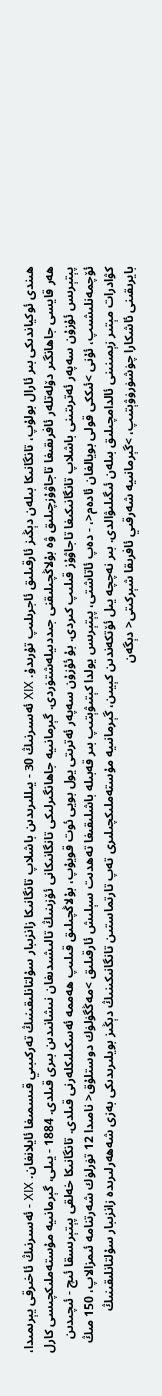ھىندى ئوكياندىكى بىر ئارال بولۇپ، تانگانىكا بىلەن دېڭىز ئارقىلىق ئاجرىلىپ تۇرىدۇ. ⅩⅨ ئەسىرنىڭ 30 - يىللىرىدىن باشلاپ تانگانىكا زانزىبار سۇلتانلىقىنىڭ تەركىبىي قىسمىغا ئايلانغان. ⅩⅨ - ئەسىرنىڭ ئاخىرقى يېرىمىدا، ھەر قايسى جاھانگىر دۆلەتلەر ئافرىقىغا تاجاۋۇزچىلىق ۋە بۇلاڭچىلىقنى جىددىيلەشتۈردى. گېرمانىيە جاھانگىرلىكى تانگانىكانى ئۆزىنىڭ تالىشىدىغان نىشانىدىن بىرى قىلدى. 1884 - يىلى، گېرمانىيە مۇستەملىكچىسى كارل پېتېرىس ئۇزۇن سەپەر ئەترىتىنى باشلاپ تانگانىكىغا تاجاۋۇز قىلىپ كىردى. بۇ ئۇزۇن سەپەر ئەترىتى يول بويى ئوت قويۇپ، بۇلاڭچىلىق قىلىپ ھەممە ئەسكىلىكلەرنى قىلدى. تانگانىكا خەلقى پېتېرىسقا ئىچ - ئىچىدىن ئۆچمەنلىشىپ، ئۇنى >ئىككى قولى بويالغان ئادەم<، - دەپ ئاتاشتى، پېتېرىس يولدا كېتىۋېتىپ بىر قەبىلە باشلىقىغا تەھدىت سېلىش ئارقىلىق >مەڭگۈلۈك دوستلۇق< نامىدا 12 تۈرلۈك شەرتنامە ئىمزالاپ، 150 مىڭ كۋادرات مېتىر زېمىنىنى ئالدامچىلىق بىلەن ئىگىلىۋالدى. بىر نەچچە يىل ئۆتكەندىن كېيىن، گېرمانىيە مۇستەملىكچىلىرى تەپ تارتماستىن تانگانىكىنىڭ دېڭىز بويلىرىدىكى بەزى شەھەرلىرىدە زانزىبار سۇلتانلىقىنىڭ بايرىقىنى ئاشكارا چۈشۈرۈۋېتىپ، >گېرمانىيە شەرقىي ئافرىقا شېركىتى< دېگەن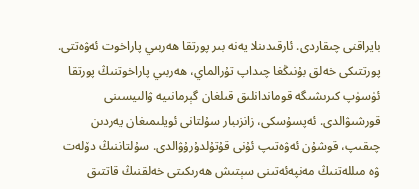بايراقنى چىقاردى. ئارقىدىنلا يەنە بىر پورتقا ھەربىي پاراخوت ئەۋەتتى. پورتتىكى خەلق بۇنىڭغا چىداپ تۇرالماي، ھەربىي پاراخوتنىڭ پورتقا ئۈسۈپ كىرىشىگە قوماندانلىق قىلغان گېرمانىيە ۋالىيسىنى قورشىۋالدى. ئەپسۇسكى، زانزىبار سۇلتانى ئويلىمىغان يەردىن چىقىپ، قوشۇن ئەۋەتىپ ئۇنى قۇتۇلدۇرۇۋالدى. سۇلتاننىڭ دۆلەت ۋە مىللەتنىڭ مەنپەئەتىنى سېتىش ھەرىكىتى خەلقنىڭ قاتتىق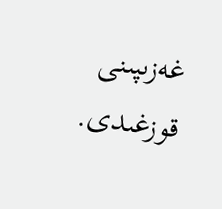غەزىپىنى قوزغىدى.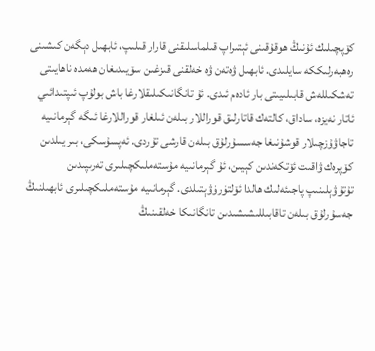كۆپچىلىك ئۇنىڭ ھوقۇقىنى ئېتىراپ قىلماسلىقنى قارار قىلىپ، ئابھىل دېگەن كىشىنى رەھبەرلىككە سايلىدى. ئابھىل ۋەتەن ۋە خەلقنى قىزغىن سۆيىدىغان ھەمدە ناھايىتى تەشكىللەش قابىلىيىتى بار ئادەم ئىدى. ئۇ تانگانىكىلىقلارغا باش بولۇپ ئىپتىدائىي ئاتار نەيزە، ساداق، كالتەك قاتارلىق قوراللار بىلەن ئىلغار قوراللارغا ئىگە گېرمانىيە تاجاۋۇزچىلار قوشۇنىغا جەسسۇرلۇق بىلەن قارشى تۇردى. ئەپسۇسكى، بىر يىلدىن كۆپرەك ۋاقىت ئۆتكەندىن كېيىن، ئۇ گېرمانىيە مۇستەملىكچىلىرى تەرىپىدىن تۇتۇۋېلىنىپ پاجىئەلىك ھالدا ئۆلتۈرۈۋېتىلدى. گېرمانىيە مۇستەملىكچىلىرى ئابھىلنىڭ جەسۇرلۇق بىلەن تاقابىللىشىشىدىن تانگانىكا خەلقىنىڭ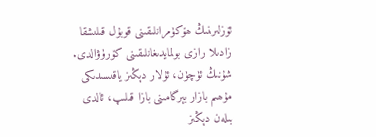ئۆزلىرىنىڭ ھۆكۈمرانلىقىنى قوبۇل قىلىشقا زادىلا رازى بولمايدىغانلىقىنى كۆرۈۋالدى. شۇنىڭ ئۈچۈن، ئۇلار دېڭىز ياقىسىدىكى مۇھىم بازار بېرگامىنى بازا قىلىپ، ئالدى بىلەن دېڭىز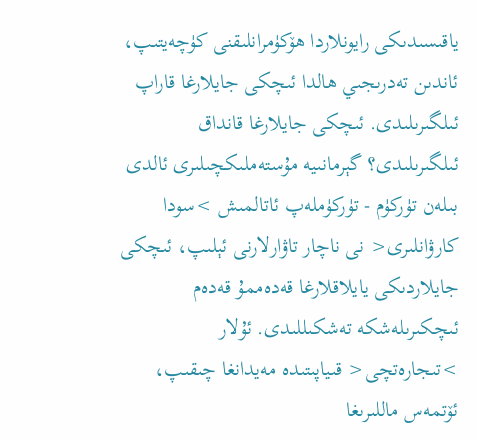ياقىسىدىكى رايونلاردا ھۆكۈمرانلىقنى كۈچەيتىپ، ئاندىن تەدرىجىي ھالدا ئىچكى جايلارغا قاراپ ئىلگىرىلىدى. ئىچكى جايلارغا قانداق ئىلگىرىلىدى؟ گېرمانىيە مۇستەملىكچىلىرى ئالدى بىلەن تۈركۈم - تۈركۈملەپ ئاتالمىش >سودا كارۋانلىرى< نى ناچار تاۋارلارنى ئېلىپ، ئىچكى جايلاردىكى يايلاقلارغا قەدەممۇ قەدەم ئىچكىرىلەشكە تەشكىللىدى. ئۇلار >تىجارەتچى< قىياپىتىدە مەيدانغا چىقىپ، ئۆتمەس ماللىرىغا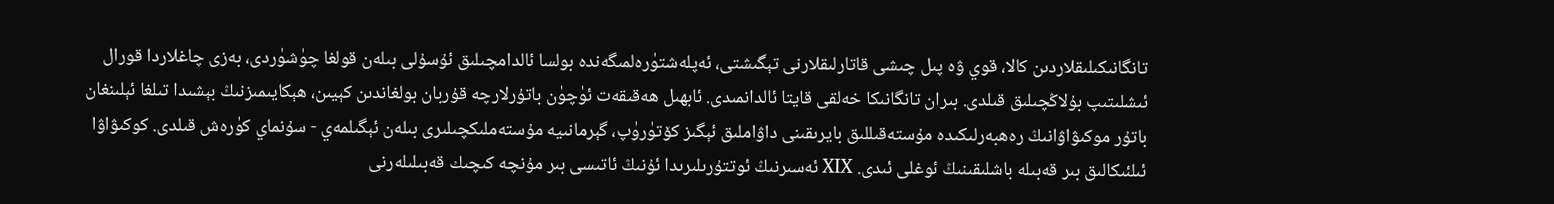تانگانىكىلىقلاردىن كالا، قوي ۋە پىل چىشى قاتارلىقلارنى تېگىشتى، ئەپلەشتۈرەلمىگەندە بولسا ئالدامچىلىق ئۇسۇلى بىلەن قولغا چۈشۈردى، بەزى چاغلاردا قورال ئىشلىتىپ بۇلاڭچىلىق قىلدى. بىران تانگانىكا خەلقى قايتا ئالدانمىدى. ئابھىل ھەقىقەت ئۈچۈن باتۇرلارچە قۇربان بولغاندىن كېيىن، ھېكايىمىزنىڭ بېشىدا تىلغا ئېلىنغان باتۇر موكىۋاۋانىڭ رەھبەرلىكىدە مۇستەقىللىق بايرىقىنى داۋاملىق ئېگىز كۆتۈرۈپ، گېرمانىيە مۇستەملىكچىلىرى بىلەن ئېگىلمەي - سۇنماي كۈرەش قىلدى. كوكىۋاۋا ئىلئىكالىق بىر قەبىلە باشلىقىنىڭ ئوغلى ئىدى. ⅩⅨ ئەسىرنىڭ ئوتتۇرىلىرىدا ئۇنىڭ ئاتىسى بىر مۇنچە كىچىك قەبىلىلەرنى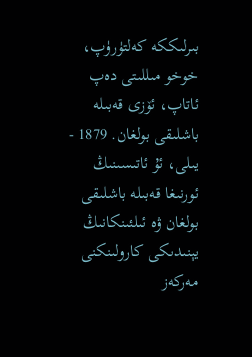بىرلىككە كەلتۈرۈپ، خوخو مىللىتى دەپ ئاتاپ، ئۆزى قەبىلە باشلىقى بولغان. 1879 - يىلى، ئۇ ئاتىسىنىڭ ئورنىغا قەبىلە باشلىقى بولغان ۋە ئىلئىنكانىڭ يېنىدىكى كارولىنكنى مەركەز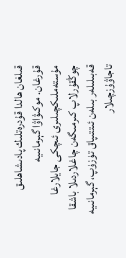قىلغان ھالدا قۇدرەتلىك پادىشاھلىق قۇرغان. موكىۋاۋا گېرمانىيە مۇستەملىكچىلىرى ئىچكى جايلارغا چوڭقۇرلاپ كىرمىگەن چاغلاردىلا باشقا قەبىلىلەر بىلەن ئىتتىپاق تۈزۈپ، گېرمانىيە تاجاۋۇزچىلار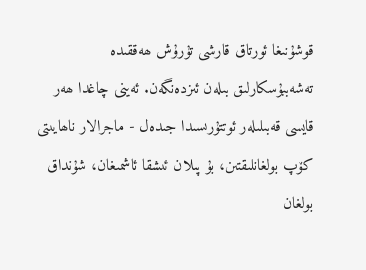قوشۇنىغا ئورتاق قارشى تۇرۇش ھەققىدە تەشەببۇسكارلىق بىلەن ئىزدەنگەن. ئەينى چاغدا ھەر قايسى قەبىلىلەر ئوتتۇرىسىدا جىدەل - ماجرالار ناھايىتى كۆپ بولغانلىقتىن، بۇ پىلان ئىشقا ئاشمىغان، شۇنداق بولغان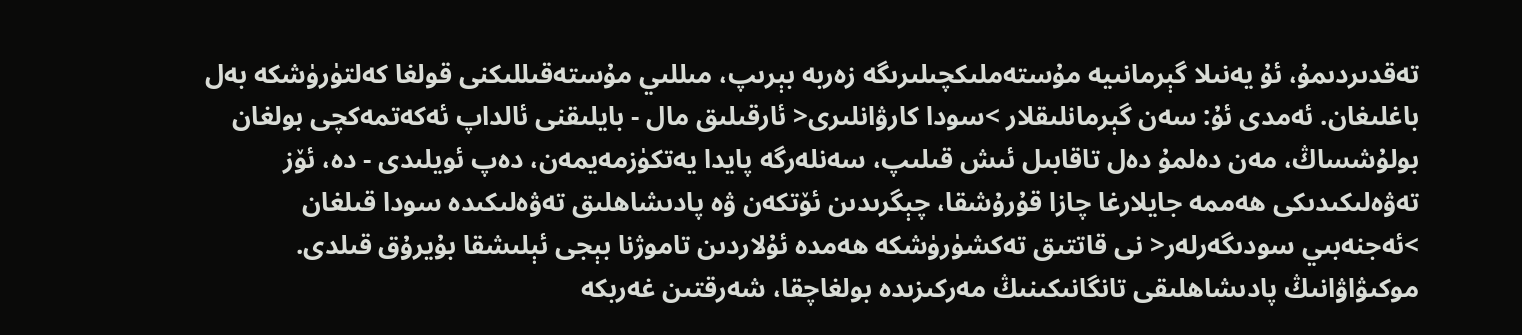تەقدىردىمۇ، ئۇ يەنىلا گېرمانىيە مۇستەملىكچىلىرىگە زەربە بېرىپ، مىللىي مۇستەقىللىكنى قولغا كەلتۈرۈشكە بەل باغلىغان. ئەمدى ئۇ: سەن گېرمانلىقلار >سودا كارۋانلىرى< ئارقىلىق مال - بايلىقنى ئالداپ ئەكەتمەكچى بولغان بولۇشساڭ، مەن دەلمۇ دەل تاقابىل ئىش قىلىپ، سەنلەرگە پايدا يەتكۈزمەيمەن، دەپ ئويلىدى - دە، ئۆز تەۋەلىكىدىكى ھەممە جايلارغا چازا قۇرۇشقا، چېگرىدىن ئۆتكەن ۋە پادىشاھلىق تەۋەلىكىدە سودا قىلغان >ئەجنەبىي سودىگەرلەر< نى قاتتىق تەكشۈرۈشكە ھەمدە ئۇلاردىن تاموژنا بېجى ئېلىشقا بۇيرۇق قىلدى. موكىۋاۋانىڭ پادىشاھلىقى تانگانىكىنىڭ مەركىزىدە بولغاچقا، شەرقتىن غەربكە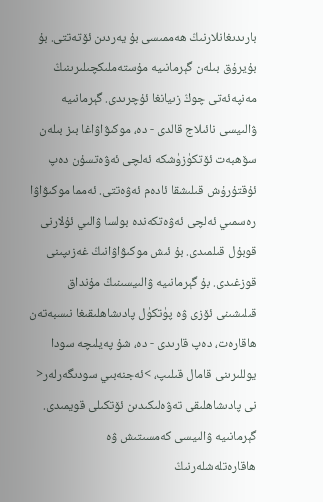بارىدىغانلارنىڭ ھەممىسى بۇ يەردىن ئۆتەتتى. بۇ بۇيرۇق بىلەن گېرمانىيە مۇستەملىكچىلىرىنىڭ مەنپەئەتى چوڭ زىيانغا ئۇچرىدى. گېرمانىيە ۋالىيسى نائىلاج قالدى - دە، موكىۋاۋاغا بىز بىلەن سۆھبەت ئۆتكۈزۈشكە ئەلچى ئەۋەتسۇن دەپ ئۇقتۇرۇش قىلىشقا ئادەم ئەۋەتتى. ئەمما موكىۋاۋا رەسمىي ئەلچى ئەۋەتكەندە بولسا ۋالىي ئۇلارنى قوبۇل قىلمىدى. بۇ ئىش موكىۋاۋانىڭ غەزىپىنى قوزغىدى. بۇ گېرمانىيە ۋالىيسىنىڭ مۇنداق قىلىشىنى ئۆزى ۋە پۈتكۈل پادىشاھلىقىغا نىسبەتەن ھاقارەت، دەپ قارىدى - دە، شۇ پەيلىچە سودا يوللىرىنى قامال قىلىپ، >ئەجنەبىي سودىگەرلەر< نى پادىشاھلىقى تەۋەلىكىدىن ئۆتكىلى قويمىدى. گېرمانىيە ۋالىيسى كەمسىتىش ۋە ھاقارەتلەشلەرنىڭ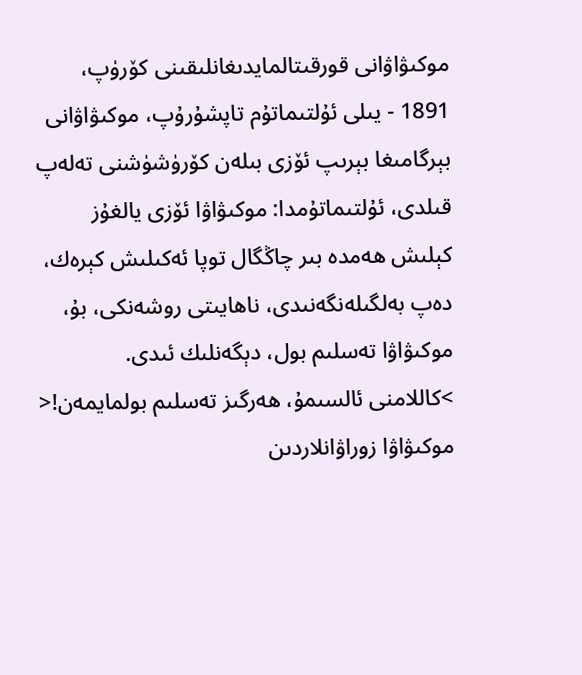موكىۋاۋانى قورقىتالمايدىغانلىقىنى كۆرۈپ، 1891 - يىلى ئۇلتىماتۇم تاپشۇرۇپ، موكىۋاۋانى بېرگامىغا بېرىپ ئۆزى بىلەن كۆرۈشۈشنى تەلەپ قىلدى، ئۇلتىماتۇمدا: موكىۋاۋا ئۆزى يالغۇز كېلىش ھەمدە بىر چاڭگال توپا ئەكىلىش كېرەك، دەپ بەلگىلەنگەنىدى، ناھايىتى روشەنكى، بۇ، موكىۋاۋا تەسلىم بول، دېگەنلىك ئىدى. >كاللامنى ئالسىمۇ، ھەرگىز تەسلىم بولمايمەن!< موكىۋاۋا زوراۋانلاردىن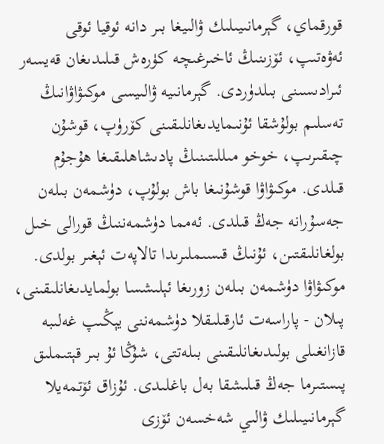قورقماي، گېرمانىيىلىك ۋالىيغا بىر دانە ئوقيا ئوقى ئەۋەتىپ، ئۆزىنىڭ ئاخىرغىچە كۈرەش قىلىدىغان قەيسەر ئىرادىسىنى بىلدۈردى. گېرمانىيە ۋالىيسى موكىۋاۋانىڭ تەسلىم بولۇشقا ئۇنىمايدىغانلىقىنى كۆرۈپ، قوشۇن چىقىرىپ، خوخو مىللىتىنىڭ پادىشاھلىقىغا ھۇجۇم قىلدى. موكىۋاۋا قوشۇنىغا باش بولۇپ، دۈشمەن بىلەن جەسۇرانە جەڭ قىلدى. ئەمما دۈشمەننىڭ قورالى خىل بولغانلىقتىن، ئۇنىڭ قىسىملىرىدا تالاپەت ئېغىر بولدى. موكىۋاۋا دۈشمەن بىلەن زورىغا ئېلىشسا بولمايدىغانلىقىنى، پىلان - پاراسەت ئارقىلىقلا دۈشمەننى يېڭىپ غەلىبە قازانغىلى بولىدىغانلىقىنى بىلەتتى، شۇڭا ئۇ بىر قېتىملىق پىستىرما جەڭ قىلىشقا بەل باغلىدى. ئۇزاق ئۆتمەيلا گېرمانىيىلىك ۋالىي شەخسەن ئۆزى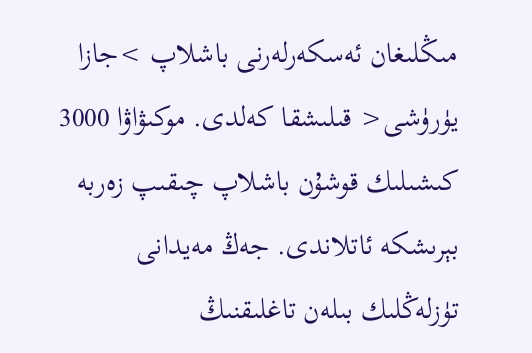مىڭلىغان ئەسكەرلەرنى باشلاپ >جازا يۈرۈشى< قىلىشقا كەلدى. موكىۋاۋا 3000 كىشىلىك قوشۇن باشلاپ چىقىپ زەربە بېرىشكە ئاتلاندى. جەڭ مەيدانى تۈزلەڭلىك بىلەن تاغلىقنىڭ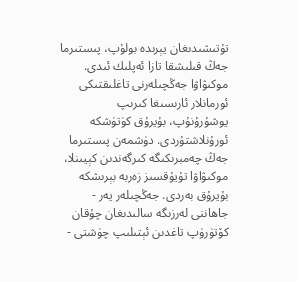تۇتىشىدىغان يېرىدە بولۇپ، پىستىرما جەڭ قىلىشقا تازا ئەپلىك ئىدى. موكىۋاۋا جەڭچىلەرنى تاغلىقتىكى ئورمانلار ئارىسىغا كىرىپ يوشۇرۇنۇپ، بۇيرۇق كۈتۈشكە ئورۇنلاشتۇردى. دۈشمەن پىستىرما جەڭ چەمبرىكىگە كىرگەندىن كېيىنلا، موكىۋاۋا تۇيۇقسىز زەربە بېرىشكە بۇيرۇق بەردى. جەڭچىلەر يەر - جاھاننى لەرزىگە سالىدىغان چۇقان كۆتۈرۈپ تاغدىن ئېتىلىپ چۈشتى -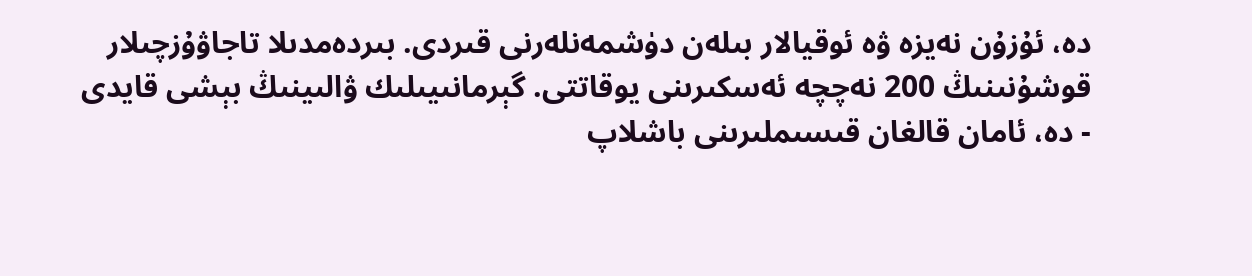دە، ئۇزۇن نەيزە ۋە ئوقيالار بىلەن دۈشمەنلەرنى قىردى. بىردەمدىلا تاجاۋۇزچىلار قوشۇنىنىڭ 200 نەچچە ئەسكىرىنى يوقاتتى. گېرمانىيىلىك ۋالىينىڭ بېشى قايدى - دە، ئامان قالغان قىسىملىرىنى باشلاپ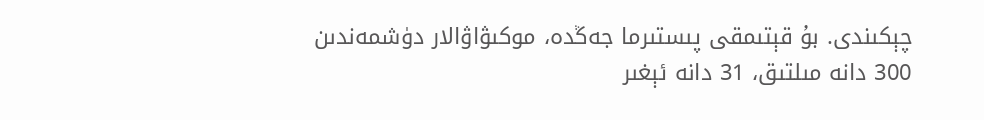چېكىندى. بۇ قېتىمقى پىستىرما جەڭدە، موكىۋاۋالار دۈشمەندىن 300 دانە مىلتىق، 31 دانە ئېغىر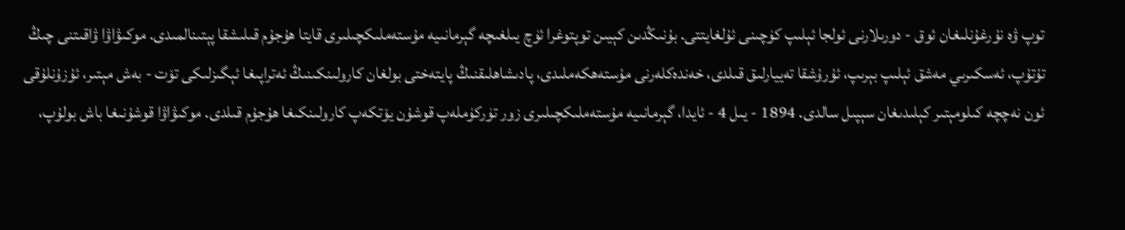توپ ۋە نۇرغۇنلىغان ئوق - دورىلارنى ئولجا ئېلىپ كۈچىنى ئۇلغايتتى. بۇنىڭدىن كېيىن توپتوغرا ئۈچ يىلغىچە گېرمانىيە مۇستەملىكچىلىرى قايتا ھۇجۇم قىلىشقا پېتىنالمىدى. موكىۋاۋا ۋاقىتنى چىڭ تۇتۇپ، ئەسكىرىي مەشق ئېلىپ بېرىپ، ئۇرۇشقا تەييارلىق قىلدى، خەندەكلەرنى مۇستەھكەملىدى، پادىشاھلىقنىڭ پايتەختى بولغان كارولىنكىنىڭ ئەتراپىغا ئېگىزلىكى تۆت - بەش مېتىر، ئۇزۇنلۇقى ئون نەچچە كىلومېتىر كېلىدىغان سېپىل سالدى. 1894 - يىل 4 - ئايدا، گېرمانىيە مۇستەملىكچىلىرى زور تۈركۈملەپ قوشۇن يۆتكەپ كارولىنكىغا ھۇجۇم قىلدى. موكىۋاۋا قوشۇنىغا باش بولۇپ،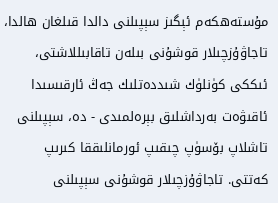مۇستەھكەم ئېگىز سېپىلنى دالدا قىلغان ھالدا، تاجاۋۇزچىلار قوشۇنى بىلەن تاقابىللاشتى، ئىككى كۈنلۈك شىددەتلىك جەڭ ئارقىسىدا ئاقىۋەت بەرداشلىق بېرەلمىدى - دە، سېپىلنى تاشلاپ بۆسۈپ چىقىپ ئورمانلىققا كىرىپ كەتتى. تاجاۋۇزچىلار قوشۇنى سېپىلنى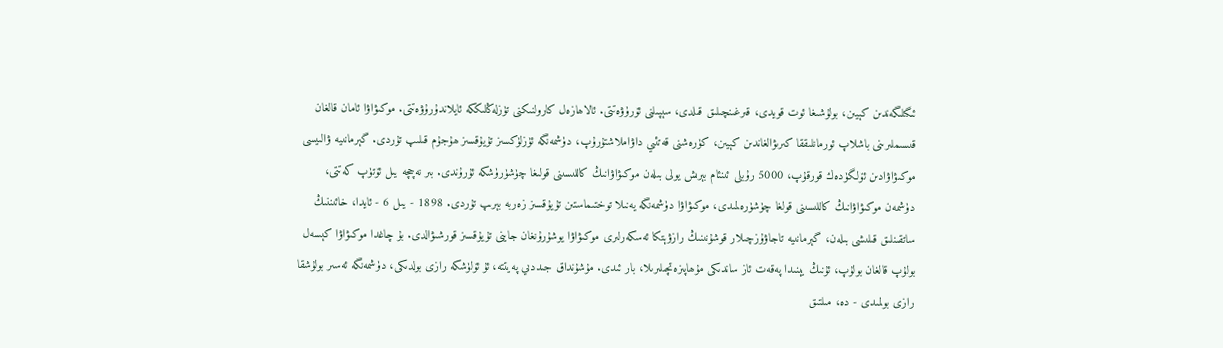ئىگىلىگەندىن كېيىن، بولۇشىغا ئوت قويدى، قىرغىنچىلىق قىلدى، سېپىلنى ئۆرۈۋەتتى. ئالاھازەل كارولنىكنى تۈزلەڭلىككە ئايلاندۇرۇۋەتتى. موكىۋاۋا ئامان قالغان قىسىملىرىنى باشلاپ ئورمانلىققا كىرىۋالغاندىن كېيىن، كۈرەشنى قەتئىي داۋاملاشتۇرۇپ، دۈشمەنگە ئۈزلۈكسىز تۇيۇقسىز ھۇجۇم قىلىپ تۇردى. گېرمانىيە ۋالىيسى موكىۋاۋادىن ئۆلگۈدەك قورقۇپ، 5000 رۇبلى ئىنئام بېرىش يولى بىلەن موكىۋاۋانىڭ كاللىسىنى قولىغا چۈشۈرۈشكە ئۇرۇندى. بىر نەچچە يىل ئۆتۈپ كەتتى، دۈشمەن موكىۋاۋانىڭ كاللىسىنى قولغا چۈشۈرەلمىدى، موكىۋاۋا دۈشمەنگە يەنىلا توختىماستىن تۇيۇقسىز زەربە بېرىپ تۇردى. 1898 - يىل 6 - ئايدا، خائىننىڭ ساتقىنلىق قىلىشى بىلەن، گېرمانىيە تاجاۋۇزچىلار قوشۇنىنىڭ رازۋېتكا ئەسكەرلىرى موكىۋاۋا يوشۇرۇنغان جاينى تۇيۇقسىز قورشىۋالدى. بۇ چاغدا موكىۋاۋا كېسەل بولۇپ قالغان بولۇپ، ئۇنىڭ يېنىدا پەقەت ئاز ساندىكى مۇھاپىزەتچىلىرىلا، بار ئىدى. مۇشۇنداق جىددىي پەيتتە، ئۇ ئۆلۈشكە رازى بولدىكى، دۈشمەنگە ئەسىر بولۇشقا رازى بولمىدى - دە، مىلتىق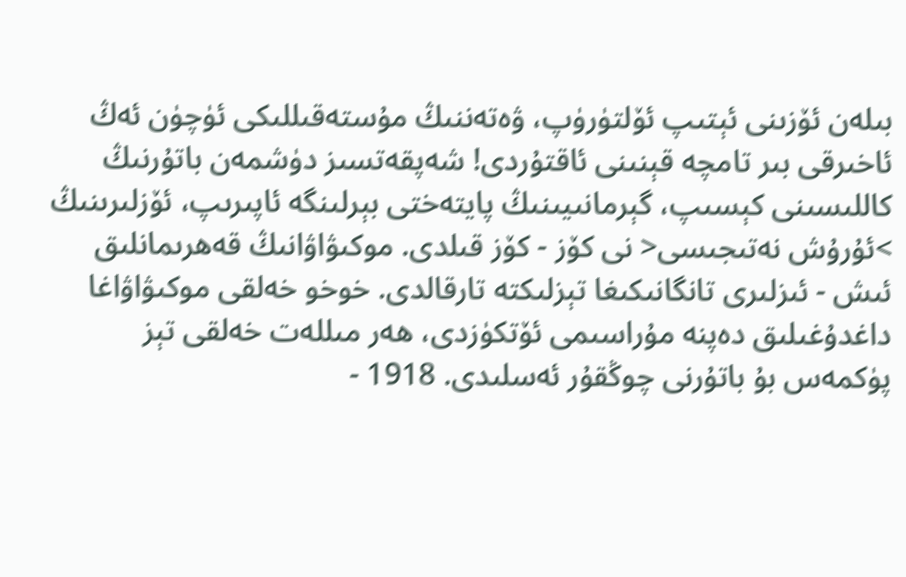بىلەن ئۆزىنى ئېتىپ ئۆلتۈرۈپ، ۋەتەننىڭ مۇستەقىللىكى ئۈچۈن ئەڭ ئاخىرقى بىر تامچە قېنىنى ئاقتۇردى! شەپقەتسىز دۈشمەن باتۇرنىڭ كاللىسىنى كېسىپ، گېرمانىيىنىڭ پايتەختى بېرلىنگە ئاپىرىپ، ئۆزلىرىنىڭ >ئۇرۇش نەتىجىسى< نى كۆز - كۆز قىلدى. موكىۋاۋانىڭ قەھرىمانلىق ئىش - ئىزلىرى تانگانىكىغا تېزلىكتە تارقالدى. خوخو خەلقى موكىۋاۋاغا داغدۇغىلىق دەپنە مۇراسىمى ئۆتكۈزدى، ھەر مىللەت خەلقى تېز پۈكمەس بۇ باتۇرنى چوڭقۇر ئەسلىدى. 1918 -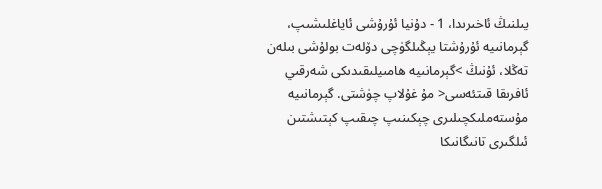يىلنىڭ ئاخىرىدا، 1 - دۇنيا ئۇرۇشى ئاياغلىشىپ، گېرمانىيە ئۇرۇشتا يېڭىلگۈچى دۆلەت بولۇشى بىلەن تەڭلا، ئۇنىڭ >گېرمانىيە ھامىيلىقىدىكى شەرقىي ئافرىقا قىتئەسى< مۇ غۇلاپ چۈشتى. گېرمانىيە مۇستەملىكچىلىرى چېكىنىپ چىقىپ كېتىشتىن ئىلگىرى تانىگانىكا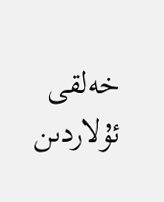خەلقى ئۇلاردىن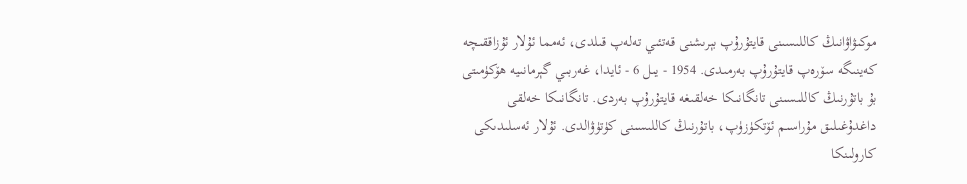موكىۋاۋانىڭ كاللىسىنى قايتۇرۇپ بېرىشنى قەتئىي تەلەپ قىلدى، ئەمما ئۇلار ئۇزاققىچە كەينىگە سۆرەپ قايتۇرۇپ بەرمىدى. 1954 - يىل 6 - ئايدا، غەربىي گېرمانىيە ھۆكۈمىتى بۇ باتۇرنىڭ كاللىسىنى تانگانىكا خەلقىغە قايتۇرۇپ بەردى. تانگانىكا خەلقى داغدۇغىلىق مۇراسىم ئۆتكۈزۈپ، باتۇرنىڭ كاللىسىنى كۈتۈۋالدى. ئۇلار ئەسلىدىكى كارولىنكا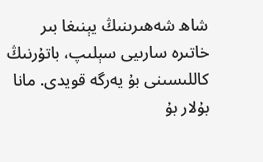شاھ شەھىرىنىڭ يېنىغا بىر خاتىرە سارىيى سېلىپ، باتۇرنىڭ كاللىسىنى بۇ يەرگە قويدى. مانا بۇلار بۇ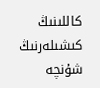كاللىنىڭ كىشىلەرنىڭ شۇنچە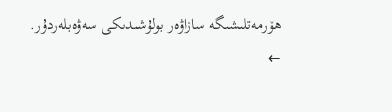ھۆرمەتلىشىگە سازاۋەر بولۇشىدىكى سەۋەبلەردۇر.
←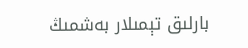بارلىق تېمىلار بەشمىڭ